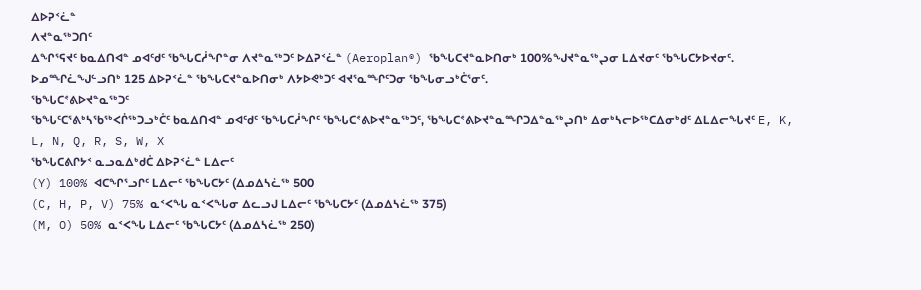ᐃᐅᕈᑉᓛᓐ
ᐱᔪᓐᓇᖅᑐᑎᑦ
ᐃᖏᕐᕋᔪᑦ ᑲᓇᐃᑎᐊᓐ ᓄᐊᑦᑯᑦ ᖃᖓᑕᓲᖏᓐᓂ ᐱᔪᓐᓇᖅᑐᑦ ᐅᐃᕈᑉᓛᓐ (Aeroplan®) ᖃᖓᑕᔪᓐᓇᐅᑎᓂᒃ 100%ᖑᔪᓐᓇᖅᖢᓂ ᒪᐃᔪᓂᑦ ᖃᖓᑕᔭᐅᔪᓂᑦ. ᐅᓄᙱᓛᖑᓪᓗᑎᒃ 125 ᐃᐅᕈᑉᓛᓐ ᖃᖓᑕᔪᓐᓇᐅᑎᓂᒃ ᐱᔭᐅᕙᒃᑐᑦ ᐊᔪᕐᓇᙱᑦᑐᓂ ᖃᖓᓂᓗᒃᑖᕐᓂᑦ.
ᖃᖓᑕᕝᕕᐅᔪᓐᓇᖅᑐᑦ
ᖃᖓᑦᑕᕐᕕᒃᓴᖃᖅᐸᒌᖅᑐᓗᒃᑖᑦ ᑲᓇᐃᑎᐊᓐ ᓄᐊᑦᑯᑦ ᖃᖓᑕᓲᖏᑦ ᖃᖓᑕᕝᕕᐅᔪᓐᓇᖅᑐᑦ, ᖃᖓᑕᕝᕕᐅᔪᓐᓇᙱᑐᐃᓐᓇᖅᖢᑎᒃ ᐃᓂᒃᓴᓕᐅᖅᑕᐃᓂᒃᑯᑦ ᐃᒪᐃᓕᖓᔪᑦ E, K, L, N, Q, R, S, W, X
ᖃᖓᑕᕕᒋᔭᑉ ᓇᓗᓇᐃᒃᑯᑖ ᐃᐅᕈᑉᓛᓐ ᒪᐃᓕᑦ
(Y) 100% ᐊᑕᖏᕐᓗᒋᑦ ᒪᐃᓕᑦ ᖃᖓᑕᔭᑦ (ᐃᓄᐃᓴᓛᖅ 500
(C, H, P, V) 75% ᓇᑉᐸᖓ ᓇᑉᐸᖓᓂ ᐃᓚᓗᒍ ᒪᐃᓕᑦ ᖃᖓᑕᔭᑦ (ᐃᓄᐃᓴᓛᖅ 375)
(M, O) 50% ᓇᑉᐸᖓ ᒪᐃᓕᑦ ᖃᖓᑕᔭᑦ (ᐃᓄᐃᓴᓛᖅ 250)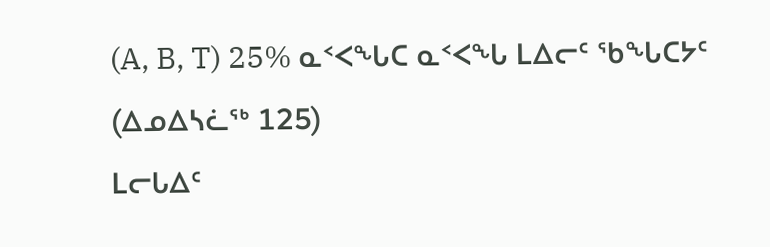(A, B, T) 25% ᓇᑉᐸᖓᑕ ᓇᑉᐸᖓ ᒪᐃᓕᑦ ᖃᖓᑕᔭᑦ (ᐃᓄᐃᓴᓛᖅ 125)
ᒪᓕᒐᐃᑦ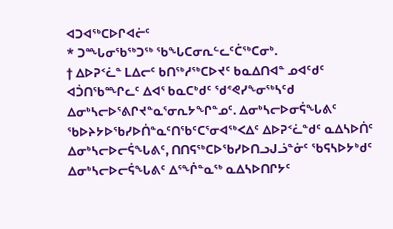ᐊᑐᐊᖅᑕᐅᒋᐊᓖᑦ
* ᑐᙵᓂᖃᖅᑐᖅ ᖃᖓᑕᓂᕆᓪᓚᑦᑖᖅᑕᓂᒃ.
† ᐃᐅᕈᑉᓛᓐ ᒪᐃᓕᑦ ᑲᑎᖅᓱᖅᑕᐅᔪᑦ ᑲᓇᐃᑎᐊᓐ ᓄᐊᑦᑯᑦ ᐊᑑᑎᖃᙱᓚᑦ ᐃᐊᕐ ᑲᓇᑕᒃᑯᑦ ᖁᕝᕙᓯᖕᓂᖅᓴᑦᑯ ᐃᓂᒃᓴᓕᐅᕐᕕᒋᔪᓐᓇᕐᓂᕆᔭᖏᓐᓄᑦ. ᐃᓂᒃᓴᓕᐅᓂᕌᖓᕕᑦ ᖃᐅᔨᔭᐅᖃᓯᐅᑏᓐᓇᑦᑎᖃᑦᑕᕐᓂᐊᖅᐸᐃᑦ ᐃᐅᕈᑉᓛᓐᑯᑦ ᓇᐃᓴᐅᑏᑦ ᐃᓂᒃᓴᓕᐅᓕᕌᖓᕕᑦ, ᑎᑎᕋᖅᑕᐅᖃᓯᐅᑎᓗᒍᓘᓐᓃᑦ ᖃᕋᓴᐅᔭᒃᑯᑦ ᐃᓂᒃᓴᓕᐅᓕᕌᖓᕕᑦ ᐃᕐᖐᓐᓇᖅ ᓇᐃᓴᐅᑎᒋᔭᑦ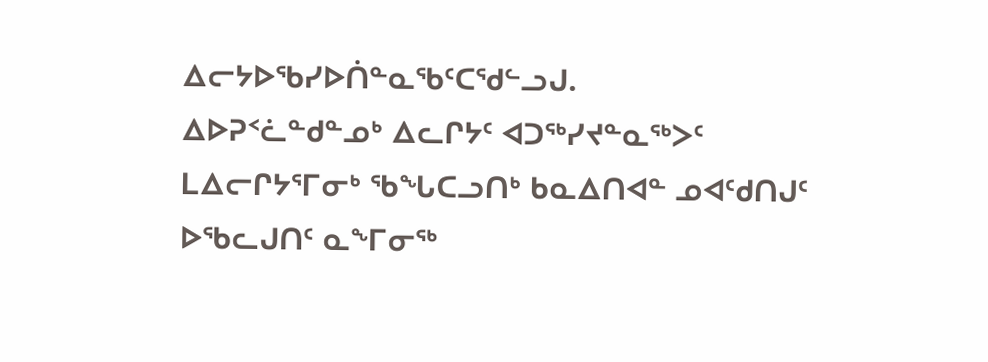ᐃᓕᔭᐅᖃᓯᐅᑏᓐᓇᖃᑦᑕᖁᓪᓗᒍ.
ᐃᐅᕈᑉᓛᓐᑯᓐᓄᒃ ᐃᓚᒋᔭᑦ ᐊᑐᖅᓯᔪᓐᓇᖅᐳᑦ ᒪᐃᓕᒋᔭᕐᒥᓂᒃ ᖃᖓᑕᓗᑎᒃ ᑲᓇᐃᑎᐊᓐ ᓄᐊᑦᑯᑎᒍᑦ ᐅᖃᓚᒍᑎᑦ ᓇᖕᒥᓂᖅ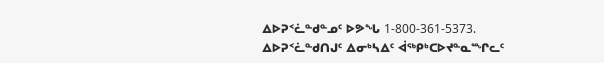ᐃᐅᕈᑉᓛᓐᑯᓐᓄᑦ ᐅᕗᖓ 1-800-361-5373. ᐃᐅᕈᑉᓛᓐᑯᑎᒍᑦ ᐃᓂᒃᓴᐃᑦ ᐋᖅᑭᒃᑕᐅᔪᓐᓇᙱᓚᑦ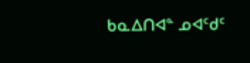ᑲᓇᐃᑎᐊᓐ ᓄᐊᑦᑯᑦ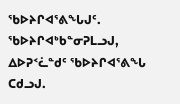ᖃᐅᔨᒋᐊᕐᕕᖓᒍᑦ.
ᖃᐅᔨᒋᐊᒃᑲᓐᓂᕈᒪᓗᒍ, ᐃᐅᕈᑉᓛᓐᑯᑦ ᖃᐅᔨᒋᐊᕐᕕᖓ ᑕᑯᓗᒍ.